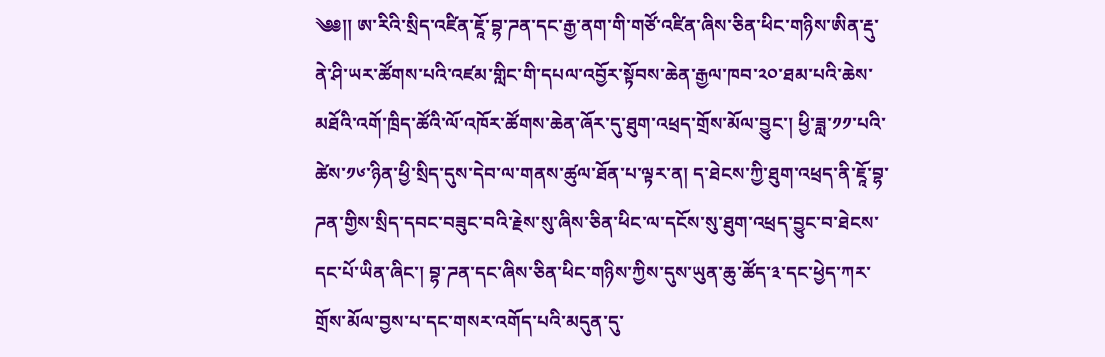༄༅།། ཨ་རིའི་སྲིད་འཛིན་ཇཱོ་བྷ་ཌན་དང་རྒྱ་ནག་གི་གཙོ་འཛིན་ཞིས་ཅིན་ཕིང་གཉིས་ཨིན་རྡུ་ནེ་ཤི་ཡར་ཚོགས་པའི་འཛམ་གླིང་གི་དཔལ་འབྱོར་སྟོབས་ཆེན་རྒྱལ་ཁབ་༢༠་ཐམ་པའི་ཆེས་མཐོའི་འགོ་ཁྲིད་ཚོའི་ལོ་འཁོར་ཚོགས་ཆེན་ཞོར་དུ་ཐུག་འཕྲད་གྲོས་མོལ་བྱུང་། ཕྱི་ཟླ་༡༡་པའི་ཚེས་༡༦་ཉིན་ཕྱི་སྲིད་དུས་དེབ་ལ་གནས་ཚུལ་ཐོན་པ་ལྟར་ན། ད་ཐེངས་ཀྱི་ཐུག་འཕྲད་ནི་ཇཱོ་བྷ་ཌན་གྱིས་སྲིད་དབང་བཟུང་བའི་རྗེས་སུ་ཞིས་ཅིན་ཕིང་ལ་དངོས་སུ་ཐུག་འཕྲད་བྱུང་བ་ཐེངས་དང་པོ་ཡིན་ཞིང་། བྷ་ཌན་དང་ཞིས་ཅིན་ཕིང་གཉིས་ཀྱིས་དུས་ཡུན་ཆུ་ཚོད་༣་དང་ཕྱེད་ཀར་གྲོས་མོལ་བྱས་པ་དང་གསར་འགོད་པའི་མདུན་དུ་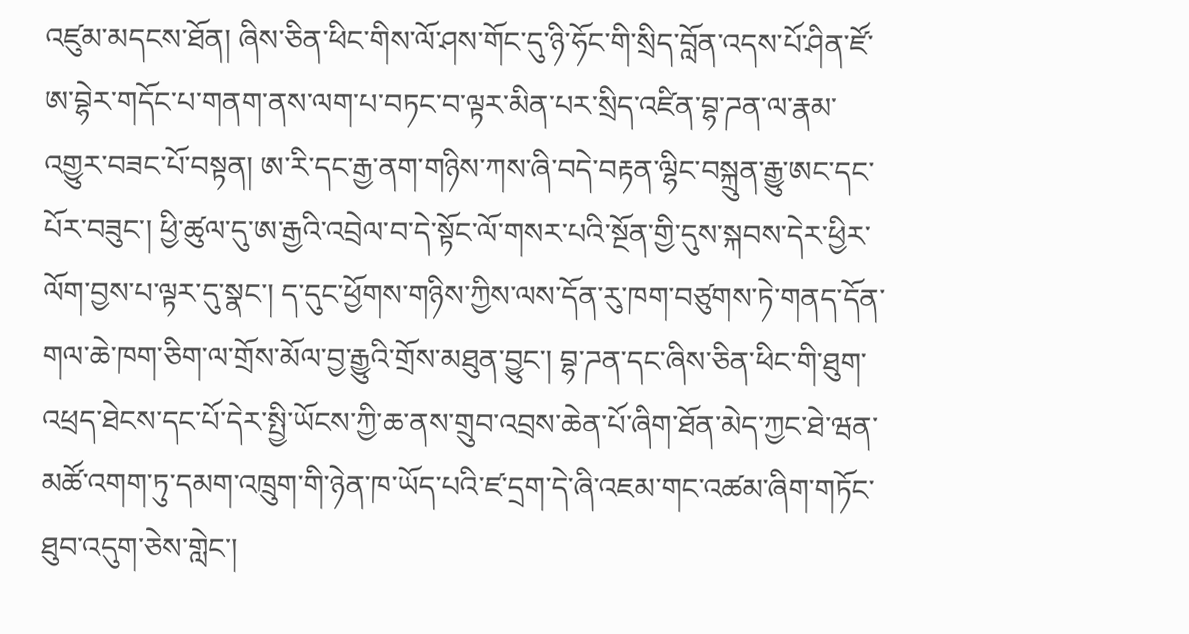འཛུམ་མདངས་ཐོན། ཞིས་ཅིན་ཕིང་གིས་ལོ་ཤས་གོང་དུ་ཉི་ཧོང་གི་སྲིད་བློན་འདས་པོ་ཤིན་ཛོ་ཨ་བྷེར་གདོང་པ་གནག་ནས་ལག་པ་བཏང་བ་ལྟར་མིན་པར་སྲིད་འཛིན་བྷ་ཌན་ལ་རྣམ་འགྱུར་བཟང་པོ་བསྟན། ཨ་རི་དང་རྒྱ་ནག་གཉིས་ཀས་ཞི་བདེ་བརྟན་ལྷིང་བསྐྲུན་རྒྱུ་ཨང་དང་པོར་བཟུང་། ཕྱི་ཚུལ་དུ་ཨ་རྒྱའི་འབྲེལ་བ་དེ་སྟོང་ལོ་གསར་པའི་སྔོན་གྱི་དུས་སྐབས་དེར་ཕྱིར་ལོག་བྱས་པ་ལྟར་དུ་སྣང་། ད་དུང་ཕྱོགས་གཉིས་ཀྱིས་ལས་དོན་རུ་ཁག་བཙུགས་ཏེ་གནད་དོན་གལ་ཆེ་ཁག་ཅིག་ལ་གྲོས་མོལ་བྱ་རྒྱུའི་གྲོས་མཐུན་བྱུང་། བྷ་ཌན་དང་ཞིས་ཅིན་ཕིང་གི་ཐུག་འཕྲད་ཐེངས་དང་པོ་དེར་སྤྱི་ཡོངས་ཀྱི་ཆ་ནས་གྲུབ་འབྲས་ཆེན་པོ་ཞིག་ཐོན་མེད་ཀྱང་ཐེ་ཝན་མཚོ་འགག་ཏུ་དམག་འཁྲུག་གི་ཉེན་ཁ་ཡོད་པའི་ཛ་དྲག་དེ་ཞི་འཇམ་གང་འཚམ་ཞིག་གཏོང་ཐུབ་འདུག་ཅེས་གླེང་།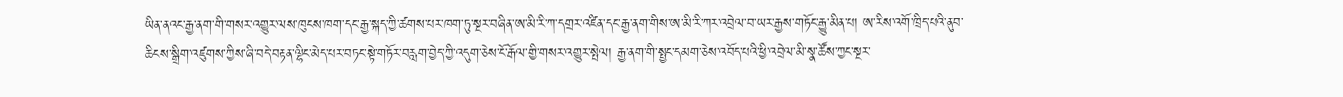ཡིན་ནའང་རྒྱ་ནག་གི་གསར་འགྱུར་ལས་ཁུངས་ཁག་དང་རྒྱ་སྐད་ཀྱི་ཚགས་པར་ཁག་ཏུ་སྔར་བཞིན་ཨ་མི་རི་ཀ་དགྲར་འཛིན་དང་རྒྱ་ནག་གིས་ཨ་མི་རི་ཀར་འབྲེལ་བ་ཡར་རྒྱས་གཏོང་རྒྱུ་མིན་པ། ཨ་རིས་འགོ་ཁྲིད་པའི་ནུབ་ཆིངས་སྒྲིག་འཛུགས་ཀྱིས་ཞི་བདེ་བརྟན་ལྷིང་མེད་པར་བཏང་སྟེ་གཏོར་བརླག་བྱེད་ཀྱི་འདུག་ཅེས་ངོ་རྒོལ་གྱི་གསར་འགྱུར་སྤེལ། རྒྱ་ནག་གི་སྤྱང་དམག་ཅེས་འབོད་པའི་ཕྱི་འབྲེལ་མི་སྣ་ཚོས་ཀྱང་སྔར་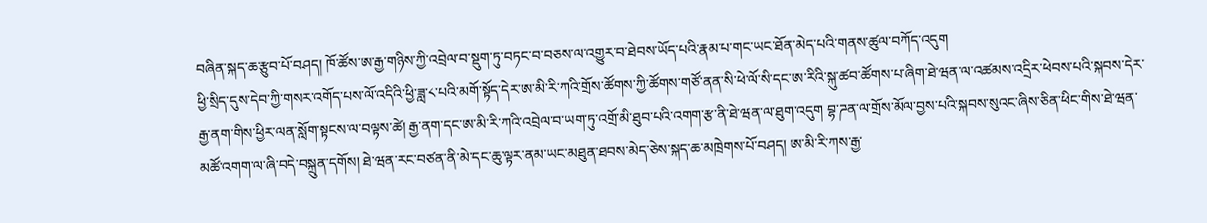བཞིན་སྐད་ཆ་རྩུབ་པོ་བཤད། ཁོ་ཚོས་ཨ་རྒྱ་གཉིས་ཀྱི་འབྲེལ་བ་སྡུག་ཏུ་བཏང་བ་བཅས་ལ་འགྱུར་བ་ཐེབས་ཡོད་པའི་རྣམ་པ་གང་ཡང་ཐོན་མེད་པའི་གནས་ཚུལ་བཀོད་འདུག
ཕྱི་སྲིད་དུས་དེབ་ཀྱི་གསར་འགོད་པས་ལོ་འདིའི་ཕྱི་ཟླ་༨་པའི་མགོ་སྟོད་དེར་ཨ་མི་རི་ཀའི་གྲོས་ཚོགས་ཀྱི་ཚོགས་གཙོ་ནན་སི་ཕེ་ལོ་སི་དང་ཨ་རིའི་སྐུ་ཚབ་ཚོགས་པ་ཞིག་ཐེ་ཝན་ལ་འཚམས་འདྲིར་ཕེབས་པའི་སྐབས་དེར་རྒྱ་ནག་གིས་ཕྱིར་ལན་སློག་སྟངས་ལ་བལྟས་ཚེ། རྒྱ་ནག་དང་ཨ་མི་རི་ཀའི་འབྲེལ་བ་ཡག་ཏུ་འགྲོ་མི་ཐུབ་པའི་འགག་རྩ་ནི་ཐེ་ཝན་ལ་ཐུག་འདུག བྷ་ཌན་ལ་གྲོས་མོལ་བྱས་པའི་སྐབས་སུའང་ཞིས་ཅིན་ཕིང་གིས་ཐེ་ཝན་མཚོ་འགག་ལ་ཞི་བདེ་བསྐྲུན་དགོས། ཐེ་ཝན་རང་བཙན་ནི་མེ་དང་ཆུ་ལྟར་ནམ་ཡང་མཐུན་ཐབས་མེད་ཅེས་སྐད་ཆ་མཁྲེགས་པོ་བཤད། ཨ་མི་རི་ཀས་རྒྱ་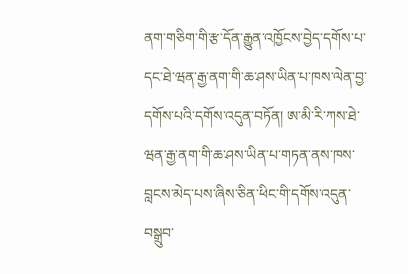ནག་གཅིག་གི་རྩ་དོན་རྒྱུན་འཁྱོངས་བྱེད་དགོས་པ་དང་ཐེ་ཝན་རྒྱ་ནག་གི་ཆ་ཤས་ཡིན་པ་ཁས་ལེན་བྱ་དགོས་པའི་དགོས་འདུན་བཏོན། ཨ་མི་རི་ཀས་ཐེ་ཝན་རྒྱ་ནག་གི་ཆ་ཤས་ཡིན་པ་གཏན་ནས་ཁས་བླངས་མེད་པས་ཞིས་ཅིན་ཕིང་གི་དགོས་འདུན་བསྒྲུབ་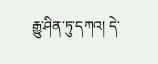རྒྱུ་ཤིན་ཏུ་དཀའ། དེ་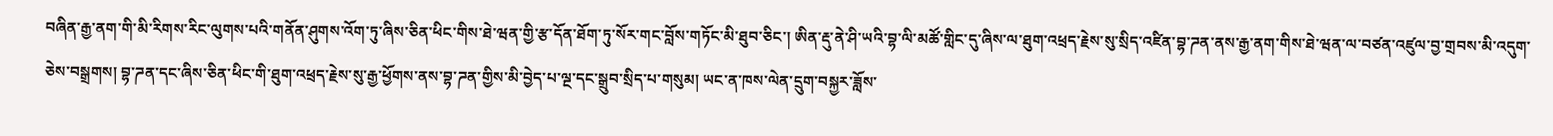བཞིན་རྒྱ་ནག་གི་མི་རིགས་རིང་ལུགས་པའི་གནོན་ཤུགས་འོག་ཏུ་ཞིས་ཅིན་ཕིང་གིས་ཐེ་ཝན་གྱི་རྩ་དོན་ཐོག་ཏུ་སོར་གང་བློས་གཏོང་མི་ཐུབ་ཅིང་། ཨིན་རྡུ་ནེ་ཤི་ཡའི་བྷ་ལི་མཚོ་གླིང་དུ་ཞིས་ལ་ཐུག་འཕྲད་རྗེས་སུ་སྲིད་འཛིན་བྷ་ཌན་ནས་རྒྱ་ནག་གིས་ཐེ་ཝན་ལ་བཙན་འཛུལ་བྱ་གྲབས་མི་འདུག་ཅེས་བསྒྲགས། བྷ་ཌན་དང་ཞིས་ཅིན་ཕིང་གི་ཐུག་འཕྲད་རྗེས་སུ་རྒྱ་ཕྱོགས་ནས་བྷ་ཌན་གྱིས་མི་བྱེད་པ་ལྔ་དང་སྒྲུབ་སྲིད་པ་གསུམ། ཡང་ན་ཁས་ལེན་དྲུག་བསྐྱར་ཟློས་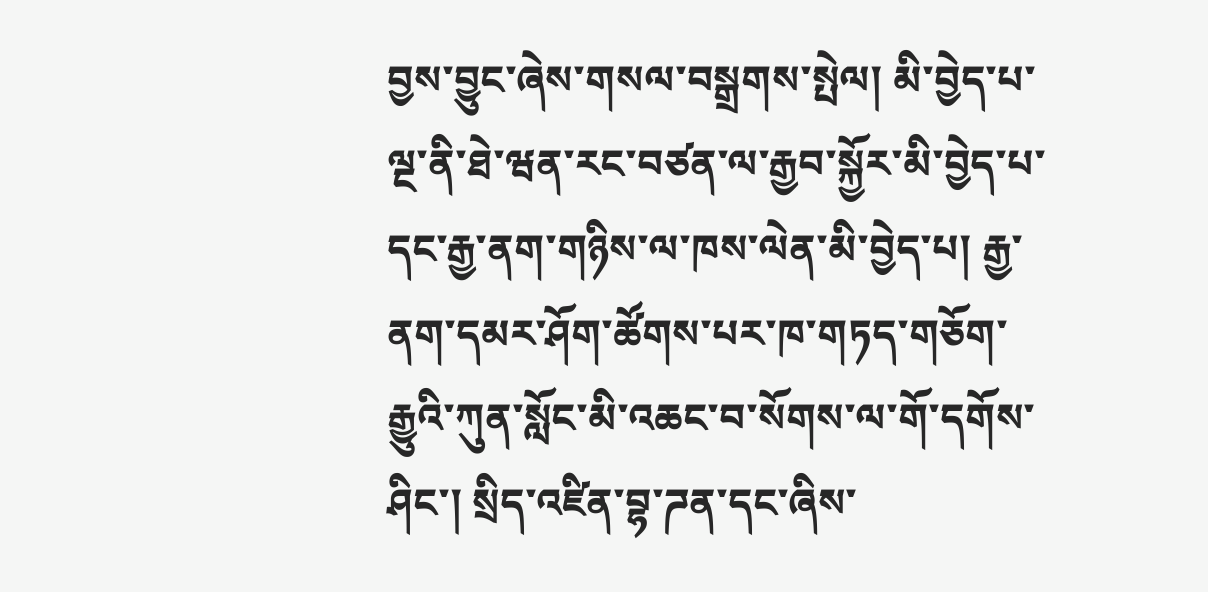བྱས་བྱུང་ཞེས་གསལ་བསྒྲགས་སྤེལ། མི་བྱེད་པ་ལྔ་ནི་ཐེ་ཝན་རང་བཙན་ལ་རྒྱབ་སྐྱོར་མི་བྱེད་པ་དང་རྒྱ་ནག་གཉིས་ལ་ཁས་ལེན་མི་བྱེད་པ། རྒྱ་ནག་དམར་ཤོག་ཚོགས་པར་ཁ་གཏད་གཅོག་རྒྱུའི་ཀུན་སློང་མི་འཆང་བ་སོགས་ལ་གོ་དགོས་ཤིང་། སྲིད་འཛིན་བྷ་ཌན་དང་ཞིས་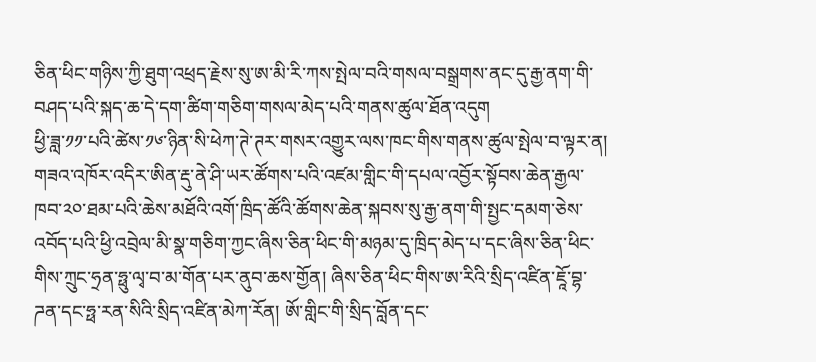ཅིན་ཕིང་གཉིས་ཀྱི་ཐུག་འཕྲད་རྗེས་སུ་ཨ་མི་རི་ཀས་སྤེལ་བའི་གསལ་བསྒྲགས་ནང་དུ་རྒྱ་ནག་གི་བཤད་པའི་སྐད་ཆ་དེ་དག་ཚིག་གཅིག་གསལ་མེད་པའི་གནས་ཚུལ་ཐོན་འདུག
ཕྱི་ཟླ་༡༡་པའི་ཚེས་༡༦་ཉིན་སི་ཕེཀ་ཊེ་ཊར་གསར་འགྱུར་ལས་ཁང་གིས་གནས་ཚུལ་སྤེལ་བ་ལྟར་ན། གཟའ་འཁོར་འདིར་ཨིན་རྡུ་ནེ་ཤི་ཡར་ཚོགས་པའི་འཛམ་གླིང་གི་དཔལ་འབྱོར་སྟོབས་ཆེན་རྒྱལ་ཁབ་༢༠་ཐམ་པའི་ཆེས་མཐོའི་འགོ་ཁྲིད་ཚོའི་ཚོགས་ཆེན་སྐབས་སུ་རྒྱ་ནག་གི་སྤྱང་དམག་ཅེས་འབོད་པའི་ཕྱི་འབྲེལ་མི་སྣ་གཅིག་ཀྱང་ཞིས་ཅིན་ཕིང་གི་མཉམ་དུ་ཁྲིད་མེད་པ་དང་ཞིས་ཅིན་ཕིང་གིས་ཀྲུང་ཧྲན་ཧྥུ་ལྭ་བ་མ་གོན་པར་ནུབ་ཆས་གྱོན། ཞིས་ཅིན་ཕིང་གིས་ཨ་རིའི་སྲིད་འཛིན་ཇཱོ་བྷ་ཌན་དང་ཧྥ་རན་སིའི་སྲིད་འཛིན་མེཀ་རོན། ཨོ་གླིང་གི་སྲིད་བློན་དང་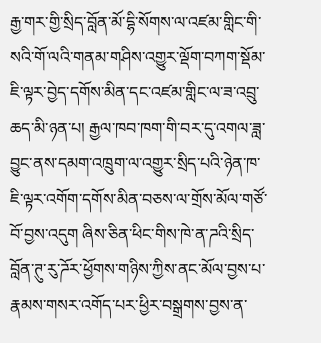རྒྱ་གར་གྱི་སྲིད་བློན་མོ་དྷི་སོགས་ལ་འཛམ་གླིང་གི་སའི་གོ་ལའི་གནམ་གཤིས་འགྱུར་ལྡོག་བཀག་སྡོམ་ཇི་ལྟར་བྱེད་དགོས་མིན་དང་འཛམ་གླིང་ལ་ཟ་འབྲུ་ཆད་མི་ཉན་པ། རྒྱལ་ཁབ་ཁག་གི་བར་དུ་འགལ་ཟླ་བྱུང་ནས་དམག་འཁྲུག་ལ་འགྱུར་སྲིད་པའི་ཉེན་ཁ་ཇི་ལྟར་འགོག་དགོས་མིན་བཅས་ལ་གྲོས་མོལ་གཙོ་བོ་བྱས་འདུག ཞིས་ཅིན་ཕིང་གིས་ཁེ་ན་ཌའི་སྲིད་བློན་ཊུ་རུ་ཌོར་ཕྱོགས་གཉིས་ཀྱིས་ནང་མོལ་བྱས་པ་རྣམས་གསར་འགོད་པར་ཕྱིར་བསྒྲགས་བྱས་ན་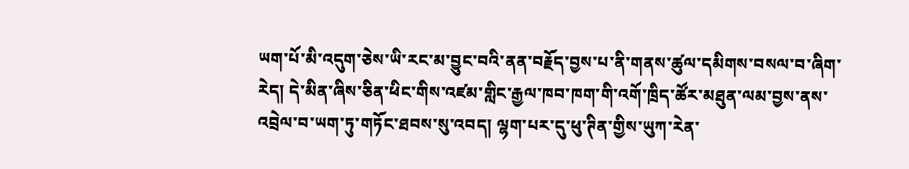ཡག་པོ་མི་འདུག་ཅེས་ཡི་རང་མ་བྱུང་བའི་ནན་བརྗོད་བྱས་པ་ནི་གནས་ཚུལ་དམིགས་བསལ་བ་ཞིག་རེད། དེ་མིན་ཞིས་ཅིན་ཕིང་གིས་འཛམ་གླིང་རྒྱལ་ཁབ་ཁག་གི་འགོ་ཁྲིད་ཚོར་མཐུན་ལམ་བྱས་ནས་འབྲེལ་བ་ཡག་ཏུ་གཏོང་ཐབས་སུ་འབད། ལྷག་པར་དུ་ཕུ་ཊིན་གྱིས་ཡུཀ་རེན་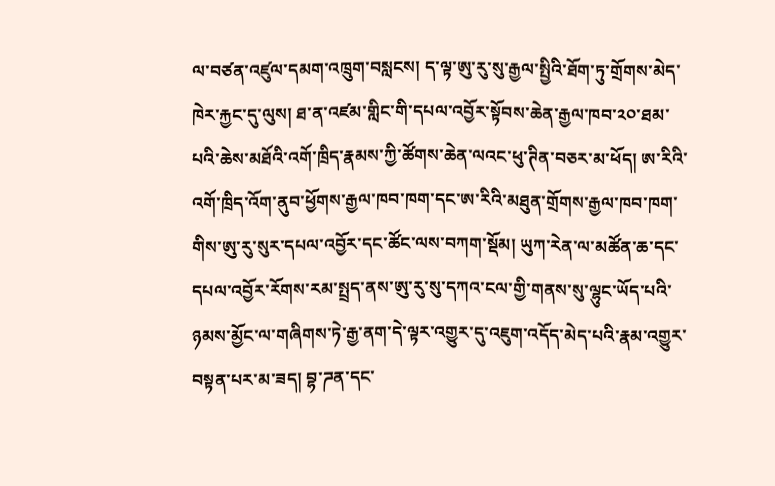ལ་བཙན་འཛུལ་དམག་འཁྲུག་བསླངས། ད་ལྟ་ཨུ་རུ་སུ་རྒྱལ་སྤྱིའི་ཐོག་ཏུ་གྲོགས་མེད་ཁེར་རྐྱང་དུ་ལུས། ཐ་ན་འཛམ་གླིང་གི་དཔལ་འབྱོར་སྟོབས་ཆེན་རྒྱལ་ཁབ་༢༠་ཐམ་པའི་ཆེས་མཐོའི་འགོ་ཁྲིད་རྣམས་ཀྱི་ཚོགས་ཆེན་ལའང་ཕུ་ཊིན་བཅར་མ་ཕོད། ཨ་རིའི་འགོ་ཁྲིད་འོག་ནུབ་ཕྱོགས་རྒྱལ་ཁབ་ཁག་དང་ཨ་རིའི་མཐུན་གྲོགས་རྒྱལ་ཁབ་ཁག་གིས་ཨུ་རུ་སུར་དཔལ་འབྱོར་དང་ཚོང་ལས་བཀག་སྡོམ། ཡུཀ་རེན་ལ་མཚོན་ཆ་དང་དཔལ་འབྱོར་རོགས་རམ་སྤྲད་ནས་ཨུ་རུ་སུ་དཀའ་ངལ་གྱི་གནས་སུ་ལྷུང་ཡོད་པའི་ཉམས་མྱོང་ལ་གཞིགས་ཏེ་རྒྱ་ནག་དེ་ལྟར་འགྱུར་དུ་འཇུག་འདོད་མེད་པའི་རྣམ་འགྱུར་བསྟན་པར་མ་ཟད། བྷ་ཌན་དང་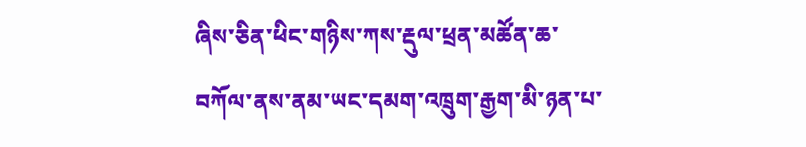ཞིས་ཅིན་ཕིང་གཉིས་ཀས་རྡུལ་ཕྲན་མཚོན་ཆ་བཀོལ་ནས་ནམ་ཡང་དམག་འཁྲུག་རྒྱག་མི་ཉན་པ་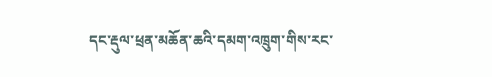དང་རྡུལ་ཕྲན་མཆོན་ཆའི་དམག་འཁྲུག་གིས་རང་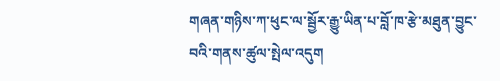གཞན་གཉིས་ཀ་ཕུང་ལ་སྦྱོར་རྒྱུ་ཡིན་པ་བློ་ཁ་རྩེ་མཐུན་བྱུང་བའི་གནས་ཚུལ་སྤེལ་འདུག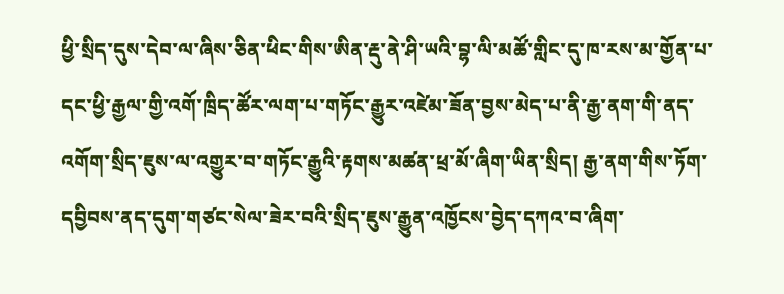ཕྱི་སྲིད་དུས་དེབ་ལ་ཞིས་ཅིན་ཕིང་གིས་ཨིན་རྡུ་ནེ་ཤི་ཡའི་བྷ་ལི་མཚོ་གླིང་དུ་ཁ་རས་མ་གྱོན་པ་དང་ཕྱི་རྒྱལ་གྱི་འགོ་ཁྲིད་ཚོར་ལག་པ་གཏོང་རྒྱུར་འཛེམ་ཟོན་བྱས་མེད་པ་ནི་རྒྱ་ནག་གི་ནད་འགོག་སྲིད་ཇུས་ལ་འགྱུར་བ་གཏོང་རྒྱུའི་རྟགས་མཚན་ཕྲ་མོ་ཞིག་ཡིན་སྲིད། རྒྱ་ནག་གིས་ཏོག་དབྱིབས་ནད་དུག་གཙང་སེལ་ཟེར་བའི་སྲིད་ཇུས་རྒྱུན་འཁྱོངས་བྱེད་དཀའ་བ་ཞིག་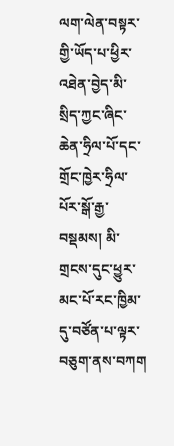ལག་ལེན་བསྟར་གྱི་ཡོད་པ་ཕྱིར་འཐེན་བྱེད་མི་སྲིད་ཀྱང་ཞིང་ཆེན་ཧྲིལ་པོ་དང་གྲོང་ཁྱེར་ཧྲིལ་པོར་སྒོ་རྒྱ་བསྡམས། མི་གྲངས་དུང་ཕྱུར་མང་པོ་རང་ཁྱིམ་དུ་བཙོན་པ་ལྟར་བཅུག་ནས་བཀག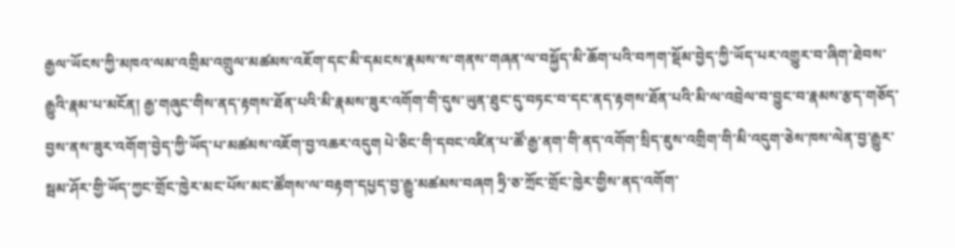རྒྱལ་ཡོངས་ཀྱི་མཁའ་ལམ་འགྲིམ་འགྲུལ་མཚམས་འཇོག་དང་མི་དམངས་རྣམས་ས་གནས་གཞན་ལ་བསྐྱོད་མི་ཆོག་པའི་བཀག་སྡོམ་བྱེད་ཀྱི་ཡོད་པར་འགྱུར་བ་ཞིག་ཐེབས་རྒྱུའི་རྣམ་པ་མངོན། རྒྱ་གཞུང་གིས་ནད་རྟགས་ཐོན་པའི་མི་རྣམས་ཟུར་འགོག་གི་དུས་ཡུན་ཐུང་དུ་བཏང་བ་དང་ནད་རྟགས་ཐོན་པའི་མི་ལ་འབྲེལ་བ་བྱུང་བ་རྣམས་རྩད་གཅོད་བྱས་ནས་ཟུར་འགོག་བྱེད་ཀྱི་ཡོད་པ་མཚམས་འཇོག་བྱ་འཆར་འདུག པེ་ཅིང་གི་དབང་འཛིན་པ་ཚོ་རྒྱ་ནག་གི་ནད་འགོག་སྲིད་ཇུས་འགྲིག་གི་མི་འདུག་ཅེས་ཁས་ལེན་བྱ་རྒྱུར་སྦམ་ཤོར་གྱི་ཡོད་ཀྱང་གྲོང་ཁྱེར་མང་པོས་མང་ཚོགས་ལ་བརྟག་དཔྱད་བྱ་རྒྱུ་མཚམས་བཞག ཧྲི་ཅ་ཀྲོང་གྲོང་ཁྱེར་གྱིས་ནད་འགོག་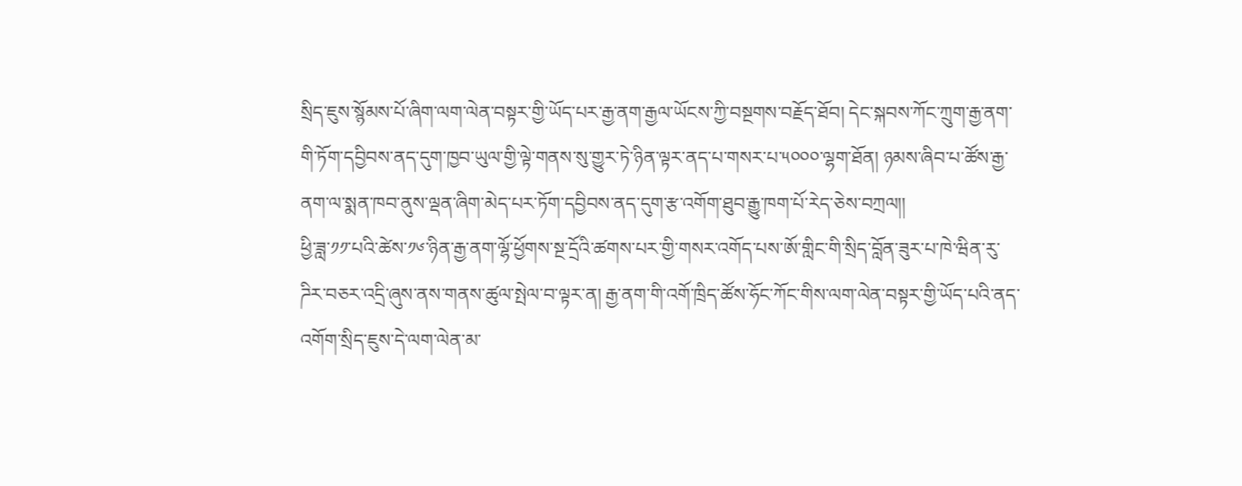སྲིད་ཇུས་སྙོམས་པོ་ཞིག་ལག་ལེན་བསྟར་གྱི་ཡོད་པར་རྒྱ་ནག་རྒྱལ་ཡོངས་ཀྱི་བསྔགས་བརྗོད་ཐོབ། དེང་སྐབས་ཀོང་ཀྲུག་རྒྱ་ནག་གི་ཏོག་དབྱིབས་ནད་དུག་ཁྱབ་ཡུལ་གྱི་ལྟེ་གནས་སུ་གྱུར་ཏེ་ཉིན་ལྟར་ནད་པ་གསར་པ་༥༠༠༠་ལྷག་ཐོན། ཉམས་ཞིབ་པ་ཚོས་རྒྱ་ནག་ལ་སྨན་ཁབ་ནུས་ལྡན་ཞིག་མེད་པར་ཏོག་དབྱིབས་ནད་དུག་རྩ་འགོག་ཐུབ་རྒྱུ་ཁག་པོ་རེད་ཅེས་བཀྲལ།།
ཕྱི་ཟླ་༡༡་པའི་ཚེས་༡༦་ཉིན་རྒྱ་ནག་ལྷོ་ཕྱོགས་སྔ་དྲོའི་ཚགས་པར་གྱི་གསར་འགོད་པས་ཨོ་གླིང་གི་སྲིད་བློན་ཟུར་པ་ཁེ་ཝིན་རུ་ཌིར་བཅར་འདྲི་ཞུས་ནས་གནས་ཚུལ་སྤེལ་བ་ལྟར་ན། རྒྱ་ནག་གི་འགོ་ཁྲིད་ཚོས་ཧོང་ཀོང་གིས་ལག་ལེན་བསྟར་གྱི་ཡོད་པའི་ནད་འགོག་སྲིད་ཇུས་དེ་ལག་ལེན་མ་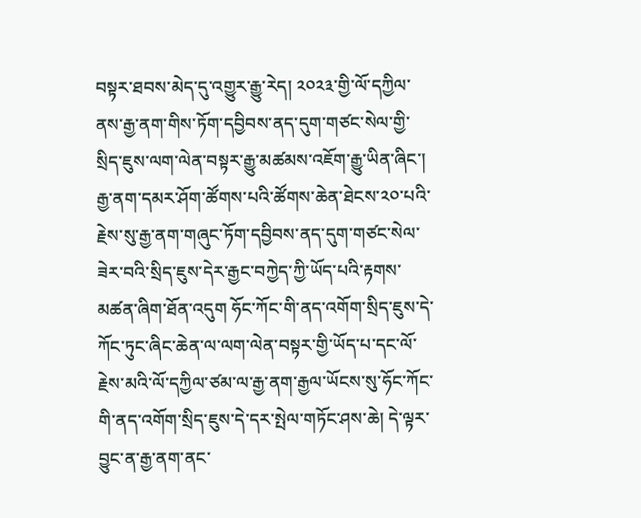བསྟར་ཐབས་མེད་དུ་འགྱུར་རྒྱུ་རེད། ༢༠༢༣་གྱི་ལོ་དཀྱིལ་ནས་རྒྱ་ནག་གིས་ཏོག་དབྱིབས་ནད་དུག་གཙང་སེལ་གྱི་སྲིད་ཇུས་ལག་ལེན་བསྟར་རྒྱུ་མཚམས་འཇོག་རྒྱུ་ཡིན་ཞིང་། རྒྱ་ནག་དམར་ཤོག་ཚོགས་པའི་ཚོགས་ཆེན་ཐེངས་༢༠་པའི་རྗེས་སུ་རྒྱ་ནག་གཞུང་ཏོག་དབྱིབས་ནད་དུག་གཙང་སེལ་ཟེར་བའི་སྲིད་ཇུས་དེར་རྒྱང་བཀྱེད་ཀྱི་ཡོད་པའི་རྟགས་མཚན་ཞིག་ཐོན་འདུག ཧོང་ཀོང་གི་ནད་འགོག་སྲིད་ཇུས་དེ་ཀོང་ཏུང་ཞིང་ཆེན་ལ་ལག་ལེན་བསྟར་གྱི་ཡོད་པ་དང་ལོ་རྗེས་མའི་ལོ་དཀྱིལ་ཙམ་ལ་རྒྱ་ནག་རྒྱལ་ཡོངས་སུ་ཧོང་ཀོང་གི་ནད་འགོག་སྲིད་ཇུས་དེ་དར་སྤེལ་གཏོང་ཤས་ཆེ། དེ་ལྟར་བྱུང་ན་རྒྱ་ནག་ནང་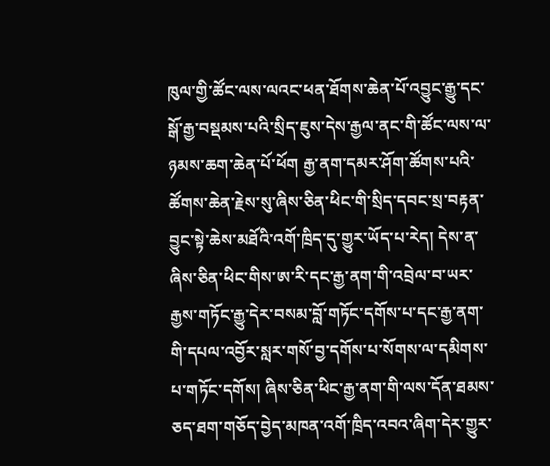ཁུལ་གྱི་ཚོང་ལས་ལའང་ཕན་ཐོགས་ཆེན་པོ་འབྱུང་རྒྱུ་དང་སྒོ་རྒྱ་བསྡམས་པའི་སྲིད་ཇུས་དེས་རྒྱལ་ནང་གི་ཚོང་ལས་ལ་ཉམས་ཆག་ཆེན་པོ་ཕོག རྒྱ་ནག་དམར་ཤོག་ཚོགས་པའི་ཚོགས་ཆེན་རྗེས་སུ་ཞིས་ཅིན་ཕིང་གི་སྲིད་དབང་སྲ་བརྟན་བྱུང་སྟེ་ཆེས་མཐོའི་འགོ་ཁྲིད་དུ་གྱུར་ཡོད་པ་རེད། དེས་ན་ཞིས་ཅིན་ཕིང་གིས་ཨ་རི་དང་རྒྱ་ནག་གི་འབྲེལ་བ་ཡར་རྒྱས་གཏོང་རྒྱུ་དེར་བསམ་བློ་གཏོང་དགོས་པ་དང་རྒྱ་ནག་གི་དཔལ་འབྱོར་སླར་གསོ་བྱ་དགོས་པ་སོགས་ལ་དམིགས་པ་གཏོང་དགོས། ཞིས་ཅིན་ཕིང་རྒྱ་ནག་གི་ལས་དོན་ཐམས་ཅད་ཐག་གཅོད་བྱེད་མཁན་འགོ་ཁྲིད་འབའ་ཞིག་དེར་གྱུར་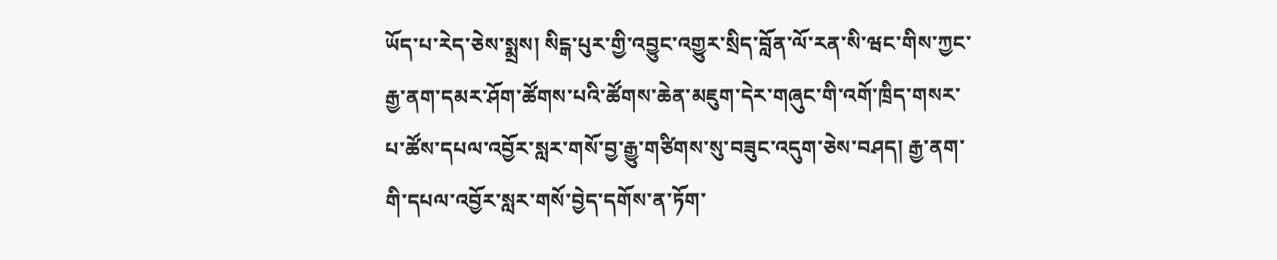ཡོད་པ་རེད་ཅེས་སྨྲས། སིངྒ་པུར་གྱི་འབྱུང་འགྱུར་སྲིད་བློན་ལོ་རན་སི་ཝང་གིས་ཀྱང་རྒྱ་ནག་དམར་ཤོག་ཚོགས་པའི་ཚོགས་ཆེན་མཇུག་དེར་གཞུང་གི་འགོ་ཁྲིད་གསར་པ་ཚོས་དཔལ་འབྱོར་སླར་གསོ་བྱ་རྒྱུ་གཙིགས་སུ་བཟུང་འདུག་ཅེས་བཤད། རྒྱ་ནག་གི་དཔལ་འབྱོར་སླར་གསོ་བྱེད་དགོས་ན་ཏོག་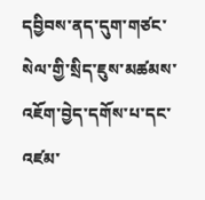དབྱིབས་ནད་དུག་གཙང་སེལ་གྱི་སྲིད་ཇུས་མཚམས་འཇོག་བྱེད་དགོས་པ་དང་འཛམ་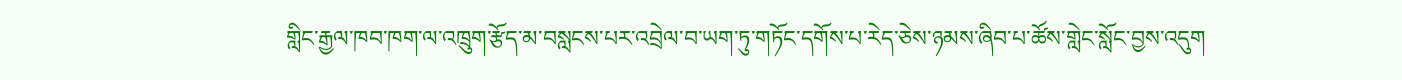གླིང་རྒྱལ་ཁབ་ཁག་ལ་འཁྲུག་རྩོད་མ་བསླངས་པར་འབྲེལ་བ་ཡག་ཏུ་གཏོང་དགོས་པ་རེད་ཅེས་ཉམས་ཞིབ་པ་ཚོས་གླེང་སློང་བྱས་འདུག